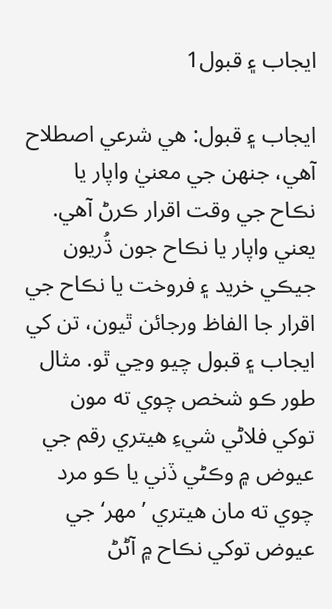ايجاب ۽ قبول1

ايجاب ۽ قبول: هي شرعي اصطلاح آهي، جنهن جي معنيٰ واپار يا نڪاح جي وقت اقرار ڪرڻ آهي. يعني واپار يا نڪاح جون ڌُريون جيڪي خريد ۽ فروخت يا نڪاح جي اقرار جا الفاظ ورجائن ٿيون، تن کي ايجاب ۽ قبول چيو وڃي ٿو. مثال طور ڪو شخص چوي ته مون توکي فلاڻي شيءِ هيتري رقم جي عيوض ۾ وڪڻي ڏني يا ڪو مرد چوي ته مان هيتري ’مهر‘ جي عيوض توکي نڪاح ۾ آڻڻ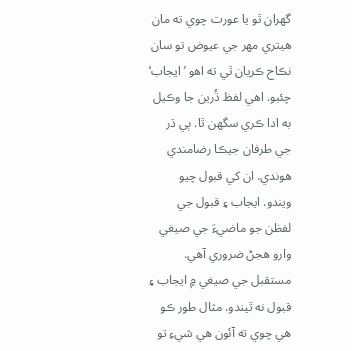گهران ٿو يا عورت چوي ته مان هيتري مهر جي عيوض تو سان نڪاح ڪريان ٿي ته اهو ’ايجاب‘ چئبو. اهي لفظ ڌُرين جا وڪيل به ادا ڪري سگهن ٿا. ٻي ڌر جي طرفان جيڪا رضامندي هوندي. ان کي قبول چيو ويندو. ايجاب ۽ قبول جي لفظن جو ماضيءَ جي صيغي وارو هجڻ ضروري آهي. مستقبل جي صيغي ۾ ايجاب ۽ قبول نه ٿيندو. مثال طور ڪو هي چوي ته آئون هي شيءِ تو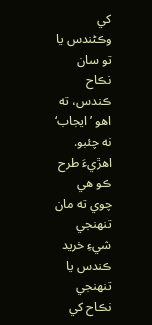کي وڪڻندس يا تو سان نڪاح ڪندس، ته اهو ’ايجاب‘ نه چئبو. اهڙيءَ طرح ڪو هي چوي ته مان تنهنجي شيءِ خريد ڪندس يا تنهنجي نڪاح کي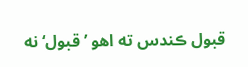قبول ڪندس ته اهو ’قبول‘ نه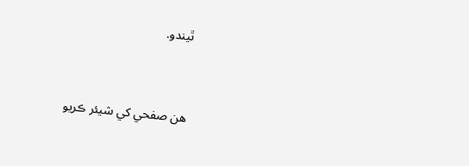ٿيندو.


هن صفحي کي شيئر ڪريو